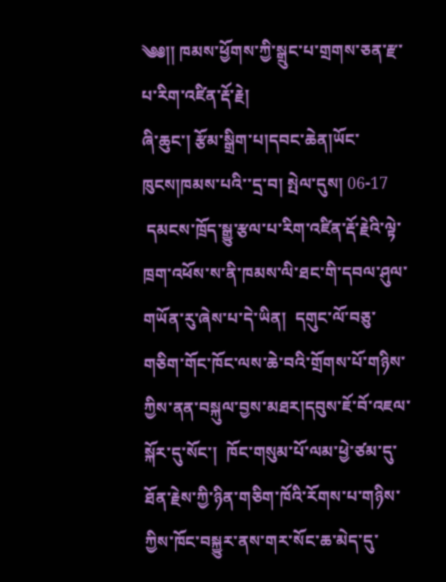༄༅།། ཁམས་ཕྱོགས་ཀྱི་སྒྲུང་པ་གྲགས་ཅན་རྫ་པ་རིག་འཛིན་རྡོ་རྗེ།
ཞི་ཆུང་། རྩོམ་སྒྲིག་པ།དབང་ཆེན།ཡོང་ཁུངས།ཁམས་པའི་་དྲ་བ། སྤེལ་དུས། 06-17
 དམངས་ཁྲོད་སྒྱུ་རྩལ་པ་རིག་འཛིན་རྡོ་རྗེའི་ལྟེ་ཁྲག་འཕོས་ས་ནི་ཁམས་ལི་ཐང་གི་དབལ་ཤུལ་གཡོན་རུ་ཞེས་པ་དེ་ཡིན།  དགུང་ལོ་བཅུ་གཅིག་གོང་ཁོང་ལས་ཆེ་བའི་གྲོགས་པོ་གཉིས་ཀྱིས་ནན་བསྐུལ་བྱས་མཐར།དབུས་ཇོ་བོ་འཇལ་སྐོར་དུ་སོང་།  ཁོང་གསུམ་པོ་ལམ་ཕྱེ་ཙམ་དུ་ཐོན་རྗེས་ཀྱི་ཉིན་གཅིག་ཁོའི་རོགས་པ་གཉིས་ཀྱིས་ཁོང་བསྐྱུར་ནས་གར་སོང་ཆ་མེད་དུ་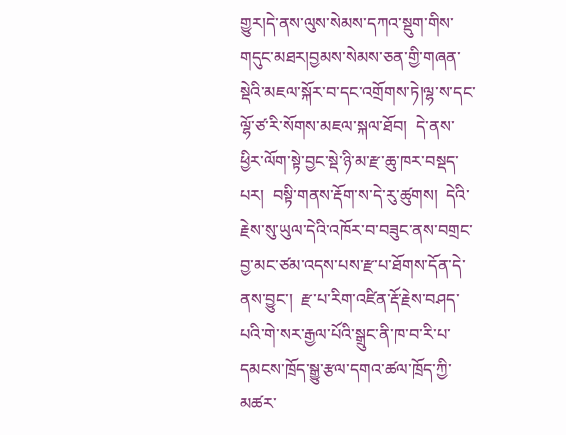གྱུར།དེ་ནས་ལུས་སེམས་དཀའ་སྡུག་གིས་གདུང་མཐར།བྱམས་སེམས་ཅན་གྱི་གཞན་སྡེའི་མཇལ་སྐོར་བ་དང་འགྲོགས་ཏེ།ལྷ་ས་དང་ལྷོ་ཙ་རི་སོགས་མཇལ་སྐལ་ཐོབ།  དེ་ནས་ཕྱིར་ལོག་སྟེ་བྱང་སྡེ་ཉི་མ་རྫ་ཆུ་ཁར་བསྡད་པར།  བསྟི་གནས་རྡོག་ས་དེ་རུ་ཚུགས།  དེའི་རྗེས་སུ་ཡུལ་དེའི་འཁོར་བ་བཟུང་ནས་བགྲང་བྱ་མང་ཙམ་འདས་པས་རྫ་པ་ཐོགས་དོན་དེ་ནས་བྱུང་།  རྫ་པ་རིག་འཛིན་རྡོ་རྗེས་བཤད་པའི་གེ་སར་རྒྱལ་པོའི་སྒྲུང་ནི་ཁ་བ་རི་པ་དམངས་ཁྲོད་སྒྱུ་རྩལ་དགའ་ཚལ་ཁྲོད་ཀྱི་མཚར་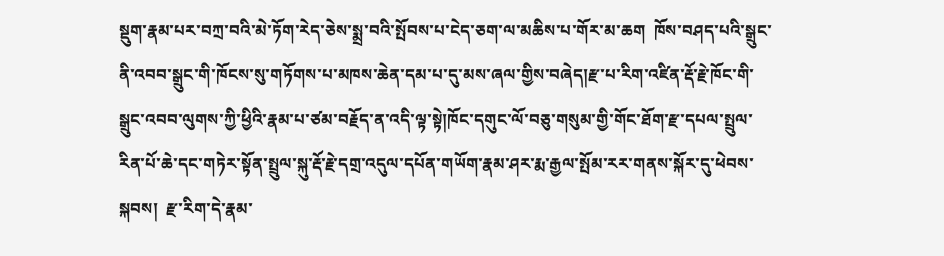སྡུག་རྣམ་པར་བཀྲ་བའི་མེ་ཏོག་རེད་ཅེས་སྨྲ་བའི་སྤོབས་པ་ངེད་ཅག་ལ་མཆིས་པ་གོར་མ་ཆག  ཁོས་བཤད་པའི་སྒྲུང་ནི་འབབ་སྒྲུང་གི་ཁོངས་སུ་གཏོགས་པ་མཁས་ཆེན་དམ་པ་དུ་མས་ཞལ་གྱིས་བཞེད།རྫ་པ་རིག་འཛིན་རྡོ་རྗེ་ཁོང་གི་སྒྲུང་འབབ་ལུགས་ཀྱི་ཕྱིའི་རྣམ་པ་ཙམ་བརྗོད་ན་འདི་ལྟ་སྟེ།ཁོང་དགུང་ལོ་བཅུ་གསུམ་གྱི་གོང་ཐོག་རྫ་དཔལ་སྤྲུལ་རིན་པོ་ཆེ་དང་གཏེར་སྟོན་སྤྲུལ་སྐུ་རྡོ་རྗེ་དགྲ་འདུལ་དཔོན་གཡོག་རྣམ་ཤར་རྨ་རྒྱལ་སྤོམ་རར་གནས་སྐོར་དུ་ཕེབས་སྐབས།  རྫ་རིག་དེ་རྣམ་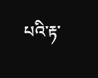པའི་རྟ་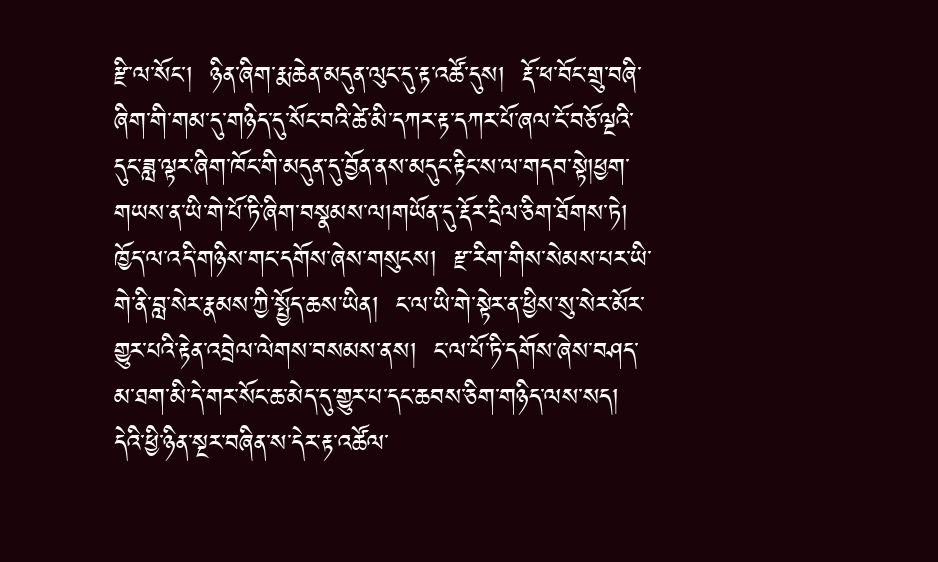རྫི་ལ་སོང་།  ཉིན་ཞིག་རྨ་ཆེན་མདུན་ལུང་དུ་རྟ་འཚོ་དུས།  རྡོ་ཕ་བོང་གྲུ་བཞི་ཞིག་གི་གམ་དུ་གཉིད་དུ་སོང་བའི་ཚེ་མི་དཀར་རྟ་དཀར་པོ་ཞལ་ངོ་བཅོ་ལྔའི་དུང་ཟླ་ལྟར་ཞིག་ཁོང་གི་མདུན་དུ་བྱོན་ནས་མདུང་རྟིང་ས་ལ་གདབ་སྟེ།ཕྱག་གཡས་ན་ཡི་གེ་པོ་ཏི་ཞིག་བསྣམས་ལ།གཡོན་དུ་རྡོར་དྲིལ་ཅིག་ཐོགས་ཏེ།   ཁྱོད་ལ་འདི་གཉིས་གང་དགོས་ཞེས་གསུངས།  རྫ་རིག་གིས་སེམས་པར་ཡི་གེ་ནི་བླ་སེར་རྣམས་ཀྱི་སྤྱོད་ཆས་ཡིན།  ང་ལ་ཡི་གེ་སྟེར་ན་ཕྱིས་སུ་སེར་མོར་གྱུར་པའི་རྟེན་འབྲེལ་ལེགས་བསམས་ནས།  ང་ལ་པོ་ཏི་དགོས་ཞེས་བཤད་མ་ཐག་མི་དེ་གར་སོང་ཆ་མེད་དུ་གྱུར་པ་དང་ཆབས་ཅིག་གཉིད་ལས་སད།   དེའི་ཕྱི་ཉིན་སྔར་བཞིན་ས་དེར་རྟ་འཚོལ་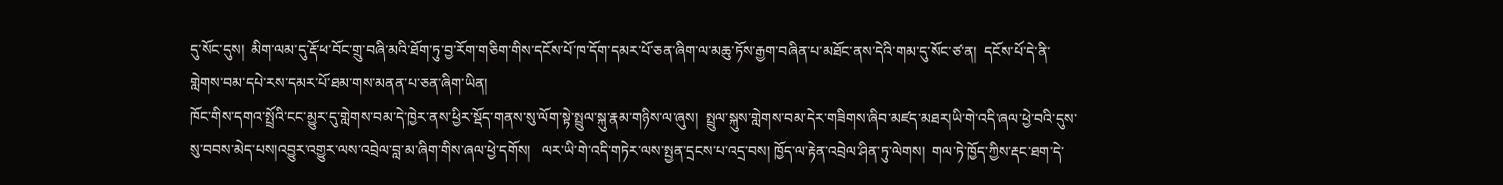དུ་སོང་དུས།  མིག་ལམ་དུ་རྡོ་ཕ་བོང་གྲུ་བཞི་མའི་ཐོག་ཏུ་བྱ་རོག་གཅིག་གིས་དངོས་པོ་ཁ་དོག་དམར་པོ་ཅན་ཞིག་ལ་མཆུ་ཏོས་རྒྱག་བཞིན་པ་མཐོང་ནས་དེའི་གམ་དུ་སོང་ཙ་ན།  དངོས་པོ་དེ་ནི་གླེགས་བམ་དཔེ་རས་དམར་པོ་ཐམ་གས་མནན་པ་ཅན་ཞིག་ཡིན།
ཁོང་གིས་དགའ་སྤྲོའི་ངང་མྱུར་དུ་གླེགས་བམ་དེ་ཁྱེར་ནས་ཕྱིར་སྡོད་གནས་སུ་ལོག་སྟེ་སྤྲུལ་སྐུ་རྣམ་གཉིས་ལ་ཞུས།  སྤྲུལ་སྐུས་གླེགས་བམ་དེར་གཟིགས་ཞིབ་མཛད་མཐར།ཡི་གེ་འདི་ཞལ་ཕྱེ་བའི་དུས་སུ་བབས་མེད་པས།འབྱུར་འགྱུར་ལས་འབྲེལ་བླ་མ་ཞིག་གིས་ཞལ་ཕྱེ་དགོས།   ལར་ཡི་གེ་འདི་གཏེར་ལས་སྤྱན་དྲངས་པ་འདྲ་བས། ཁྱོད་ལ་རྟེན་འབྲེལ་ཤིན་ཏུ་ལེགས།  གལ་ཏེ་ཁྱོད་ཀྱིས་རྡང་ཐག་དེ་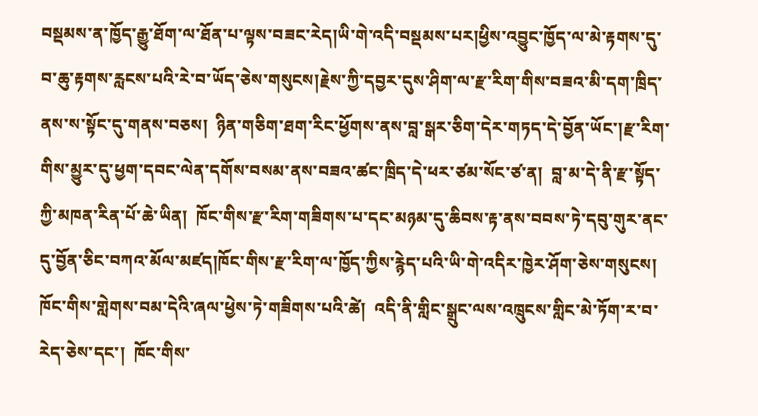བསྡམས་ན་ཁྱོད་རྒྱུ་ཐོག་ལ་ཐོན་པ་ལྟས་བཟང་རེད།ཡི་གེ་འདི་བསྡམས་པར།ཕྱིས་འབྱུང་ཁྱོད་ལ་མེ་རྟགས་དུ་བ་ཆུ་རྟགས་རླངས་པའི་རེ་བ་ཡོད་ཅེས་གསུངས།རྗེས་ཀྱི་དབྱར་དུས་ཤིག་ལ་རྫ་རིག་གིས་བཟའ་མི་དག་ཁྲིད་ནས་ས་སྟོང་དུ་གནས་བཅས།  ཉིན་གཅིག་ཐག་རིང་ཕྱོགས་ནས་བླ་སྒར་ཅིག་དེར་གཏད་དེ་བྱོན་ཡོང་།རྫ་རིག་གིས་མྱུར་དུ་ཕྱག་དབང་ལེན་དགོས་བསམ་ནས་བཟའ་ཚང་ཁྲིད་དེ་ཕར་ཙམ་སོང་ཙ་ན།  བླ་མ་དེ་ནི་རྫ་སྟོད་ཀྱི་མཁན་རིན་པོ་ཆེ་ཡིན།  ཁོང་གིས་རྫ་རིག་གཟིགས་པ་དང་མཉམ་དུ་ཆིབས་རྟ་ནས་བབས་ཏེ་དབུ་གུར་ནང་དུ་བྱོན་ཅིང་བཀའ་མོལ་མཛད།ཁོང་གིས་རྫ་རིག་ལ་ཁྱོད་ཀྱིས་རྙེད་པའི་ཡི་གེ་འདིར་ཁྱེར་ཤོག་ཅེས་གསུངས།  ཁོང་གིས་གླེགས་བམ་དེའི་ཞལ་ཕྱེས་ཏེ་གཟིགས་པའི་ཚེ།  འདི་ནི་གླིང་སྒྲུང་ལས་འཁྲུངས་གླིང་མེ་ཏོག་ར་བ་རེད་ཅེས་དང་།  ཁོང་གིས་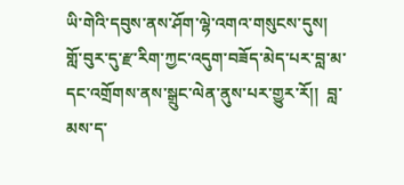ཡི་གེའི་དབུས་ནས་ཤོག་ལྷེ་འགའ་གསུངས་དུས།  གློ་བུར་དུ་རྫ་རིག་ཀྱང་འདུག་བཟོད་མེད་པར་བླ་མ་དང་འགྲོགས་ནས་སྒྲུང་ལེན་ནུས་པར་གྱུར་རོ།།  བླ་མས་ད་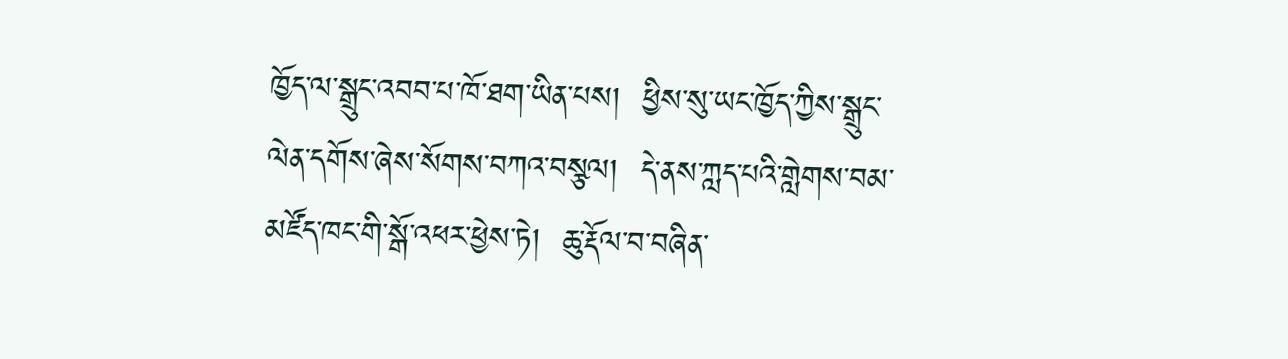ཁྱོད་ལ་སྒྲུང་འབབ་པ་ཁོ་ཐག་ཡིན་པས།  ཕྱིས་སུ་ཡང་ཁྱོད་ཀྱིས་སྒྲུང་ལེན་དགོས་ཞེས་སོགས་བཀའ་བསྩལ།  དེ་ནས་ཀླད་པའི་གླེགས་བམ་མཛོད་ཁང་གི་སྒོ་འཕར་ཕྱེས་ཏེ།  ཆུ་རྡོལ་བ་བཞིན་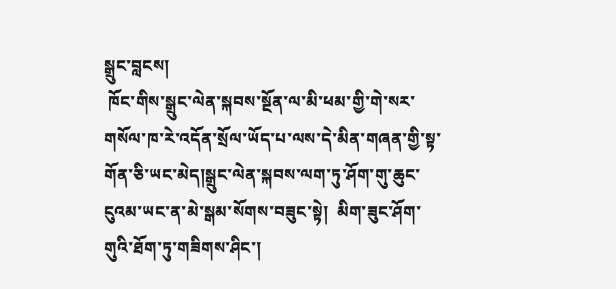སྒྲུང་བླངས།
 ཁོང་གིས་སྒྲུང་ལེན་སྐབས་སྔོན་ལ་མི་ཕམ་གྱི་གེ་སར་གསོལ་ཁ་རེ་འདོན་སྲོལ་ཡོད་པ་ལས་དེ་མིན་གཞན་གྱི་སྟ་གོན་ཅི་ཡང་མེད།སྒྲུང་ལེན་སྐབས་ལག་ཏུ་ཤོག་གུ་ཆུང་ངུའམ་ཡང་ན་མེ་སྒམ་སོགས་བཟུང་སྟེ།  མིག་ཟུང་ཤོག་གུའི་ཐོག་ཏུ་གཟིགས་ཤིང་།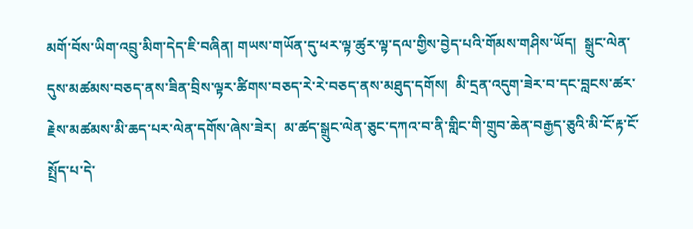མགོ་བོས་ཡིག་འབྲུ་མིག་དེད་ཇི་བཞིན། གཡས་གཡོན་དུ་ཕར་ལྟ་ཚུར་ལྟ་དལ་གྱིས་བྱེད་པའི་གོམས་གཤིས་ཡོད།  སྒྲུང་ལེན་དུས་མཚམས་བཅད་ནས་ཟིན་བྲིས་ལྟར་ཚིགས་བཅད་རེ་རེ་བཅད་ནས་མཐུད་དགོས།  མི་དྲན་འདུག་ཟེར་བ་དང་བླངས་ཚར་རྗེས་མཚམས་མི་ཆད་པར་ལེན་དགོས་ཞེས་ཟེར།  མ་ཚད་སྒྲུང་ལེན་ཅུང་དཀའ་བ་ནི་གླིང་གི་གྲུབ་ཆེན་བརྒྱད་ཅུའི་མི་ངོ་རྟ་ངོ་སྤྲོད་པ་དེ་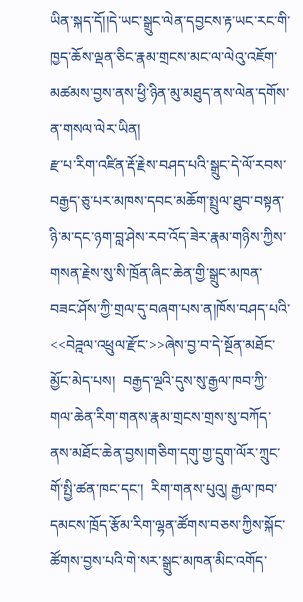ཡིན་སྐད་དོ།།དེ་ཡང་སྒྲུང་ལེན་དབྱངས་རྟ་ཡང་རང་གི་ཁྱད་ཆོས་ལྡན་ཅིང་རྣམ་གྲངས་མང་ལ་ལེའུ་འཇོག་མཚམས་བྱས་ནས་ཕྱི་ཉིན་མུ་མཐུད་ནས་ལེན་དགོས་ན་གསལ་ལེར་ཡིན།
རྫ་པ་རིག་འཛིན་རྡོ་རྗེས་བཤད་པའི་སྒྲུང་དེ་ལོ་རབས་བརྒྱད་ཅུ་པར་མཁས་དབང་མཆོག་སྤྲུལ་ཐུབ་བསྟན་ཉི་མ་དང་ཉག་བླ་ཤེས་རབ་འོད་ཟེར་རྣམ་གཉིས་ཀྱིས་གསན་རྗེས་སུ་སི་ཁྲོན་ཞིང་ཆེན་གྱི་སྒྲུང་མཁན་བཟང་ཤོས་ཀྱི་གྲལ་དུ་བཞག་པས་ན།ཁོས་བཤད་པའི་<<བེཌྰལ་འཕྲུལ་རྫོང་>>ཞེས་བྱ་བ་དེ་སྔོན་མཐོང་མྱོང་མེད་པས།  བརྒྱད་ལྔའི་དུས་སུ་རྒྱལ་ཁབ་ཀྱི་གལ་ཆེན་རིག་གནས་རྣམ་གྲངས་གྲས་སུ་བཀོད་ནས་མཐོང་ཆེན་བྱས།གཅིག་དགུ་གྱ་དྲུག་ལོར་ཀྲུང་གོ་སྤྱི་ཚན་ཁང་དང་།  རིག་གནས་པུའུ། རྒྱལ་ཁབ་དམངས་ཁྲོད་རྩོམ་རིག་ལྷན་ཚོགས་བཅས་ཀྱིས་སྐོང་ཚོགས་བྱས་པའི་གེ་སར་སྒྲུང་མཁན་མིང་འགོད་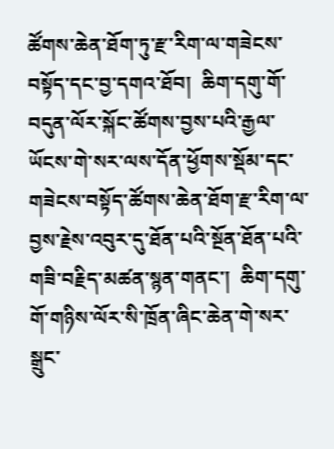ཚོགས་ཆེན་ཐོག་ཏུ་རྫ་རིག་ལ་གཟེངས་བསྟོད་དང་བྱ་དགའ་ཐོབ།  ཆིག་དགུ་གོ་བདུན་ལོར་སྐོང་ཚོགས་བྱས་པའི་རྒྱལ་ཡོངས་གེ་སར་ལས་དོན་ཕྱོགས་སྡོམ་དང་གཟེངས་བསྟོད་ཚོགས་ཆེན་ཐོག་རྫ་རིག་ལ་བྱས་རྗེས་འབུར་དུ་ཐོན་པའི་སྔོན་ཐོན་པའི་གཟི་བརྗིད་མཚན་སྙན་གནང་།  ཆིག་དགུ་གོ་གཉིས་ལོར་སི་ཁྲོན་ཞིང་ཆེན་གེ་སར་སྒྲུང་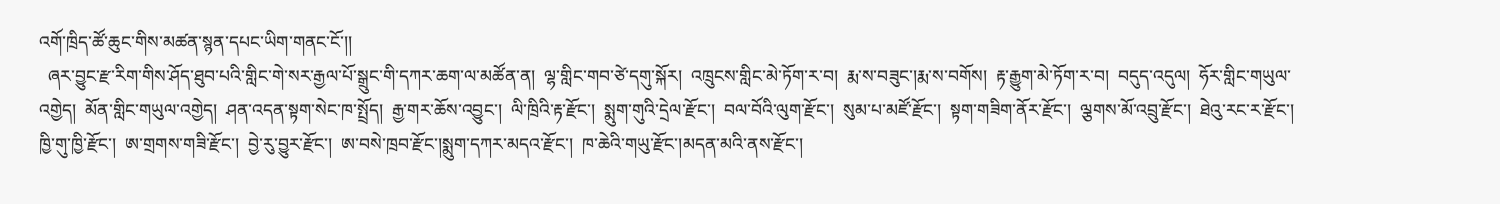འགོ་ཁྲིད་ཚོ་ཆུང་གིས་མཚན་སྙན་དཔང་ཡིག་གནང་ངོ་།།
  ཞར་བྱུང་རྫ་རིག་གིས་ཤོད་ཐུབ་པའི་གླིང་གེ་སར་རྒྱལ་པོ་སྒྲུང་གི་དཀར་ཆག་ལ་མཚོན་ན།  ལྷ་གླིང་གབ་ཙེ་དགུ་སྐོར།  འཁྲུངས་གླིང་མེ་ཏོག་ར་བ།  རྨ་ས་བཟུང་།རྨ་ས་བགོས།  རྟ་རྒྱུག་མེ་ཏོག་ར་བ།  བདུད་འདུལ།  ཧོར་གླིང་གཡུལ་འགྱེད།  མོན་གླིང་གཡུལ་འགྱེད།  ཤན་འདན་སྟག་སེང་ཁ་སྤྲོད།  རྒྱ་གར་ཆོས་འབྱུང་།  ལི་ཁྲིའི་རྟ་རྫོང་།  སྨུག་གུའི་དྲེལ་རྫོང་།  བལ་བོའི་ལུག་རྫོང་།  སུམ་པ་མཛོ་རྫོང་།  སྟག་གཟིག་ནོར་རྫོང་།  ལྕགས་མོ་འབྲུ་རྫོང་།  ཐེའུ་རང་ར་རྫོང་།  ཁྱི་གུ་ཁྱི་རྫོང་།  ཨ་གྲགས་གཟི་རྫོང་།  བྱེ་རུ་བྱུར་རྫོང་།  ཨ་བསེ་ཁྲབ་རྫོང་།སྨུག་དཀར་མདའ་རྫོང་།  ཁ་ཆེའི་གཡུ་རྫོང་།མདན་མའི་ནས་རྫོང་།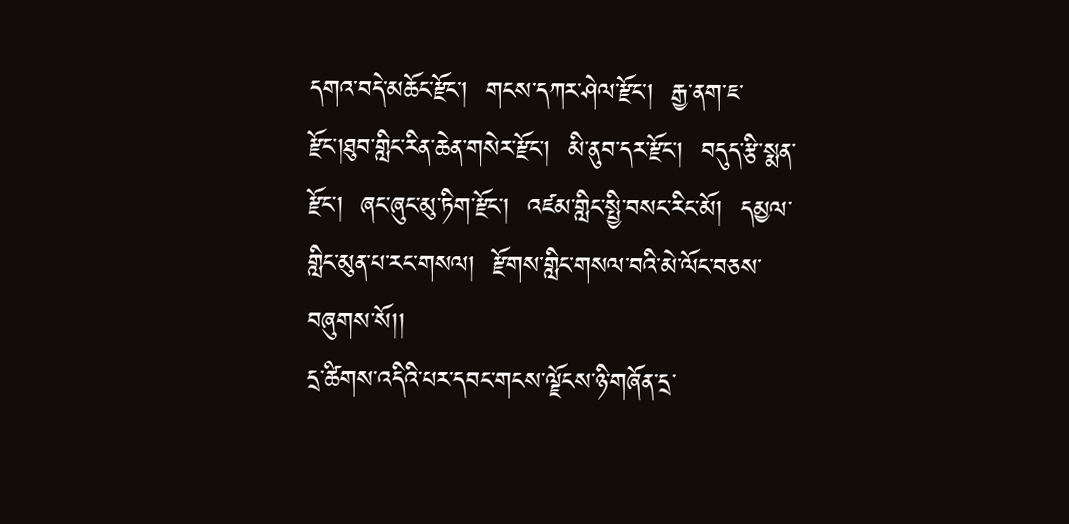དགའ་བདེ་མཆོང་རྫོང་།  གངས་དཀར་ཤེལ་རྫོང་།  རྒྱ་ནག་ཇ་རྫོང་།ཐུབ་གླིང་རིན་ཆེན་གསེར་རྫོང་།  མི་ནུབ་དར་རྫོང་།  བདུད་རྩི་སྨན་རྫོང་།  ཞང་ཞུང་མུ་ཏིག་རྫོང་།  འཛམ་གླིང་སྤྱི་བསང་རིང་མོ།  དམྱལ་གླིང་མུན་པ་རང་གསལ།  རྫོགས་གླིང་གསལ་བའི་མེ་ལོང་བཅས་བཞུགས་སོ།།
དྲ་ཚིགས་འདིའི་པར་དབང་གངས་ལྗོངས་ཉི་གཞོན་དྲ་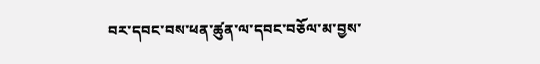བར་དབང་བས་ཕན་ཚུན་ལ་དབང་བཅོལ་མ་བྱས་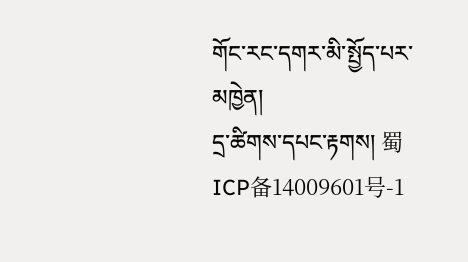གོང་རང་དགར་མི་སྤྱོད་པར་མཁྱེན།
དྲ་ཚིགས་དཔང་རྟགས། 蜀ICP备14009601号-1